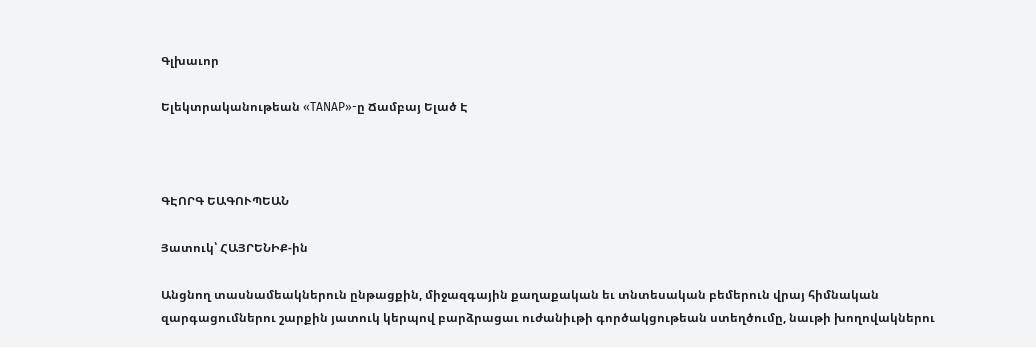Գլխաւոր

Ելեկտրականութեան «TANAP»-ը Ճամբայ Ելած Է



ԳԷՈՐԳ ԵԱԳՈՒՊԵԱՆ

Յատուկ՝ ՀԱՅՐԵՆԻՔ-ին

Անցնող տասնամեակներուն ընթացքին, միջազգային քաղաքական եւ տնտեսական բեմերուն վրայ հիմնական զարգացումներու շարքին յատուկ կերպով բարձրացաւ ուժանիւթի գործակցութեան ստեղծումը, նաւթի խողովակներու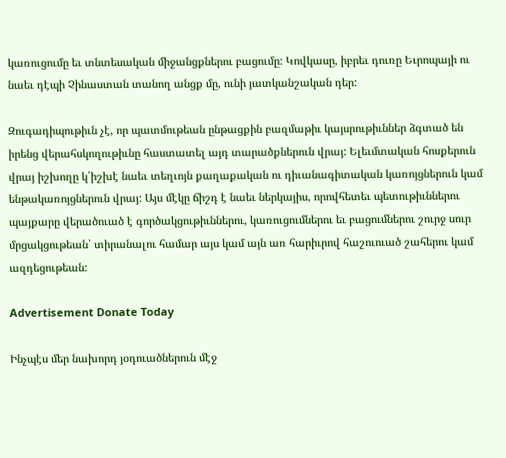կառուցումը եւ տնտեսական միջանցքներու բացումը: Կովկասը, իբրեւ դուռը Եւրոպայի ու նաեւ դէպի Չինաստան տանող անցք մը, ունի յատկանշական դեր:

Զուգադիպութիւն չէ, որ պատմութեան ընթացքին բազմաթիւ կայսրութիւններ ձգտած են իրենց վերահսկողութիւնը հաստատել այդ տարածքներուն վրայ: Ելեւմտական հոսքերուն վրայ իշխողը կ՛իշխէ նաեւ տեղւոյն քաղաքական ու դիւանագիտական կառոյցներուն կամ ենթակառոյցներուն վրայ: Այս մէկը ճիշդ է նաեւ ներկայիս, որովհետեւ պետութիւններու պայքարը վերածուած է գործակցութիւններու, կառուցումներու եւ բացումներու շուրջ սուր մրցակցութեան՝ տիրանալու համար այս կամ այն առ հարիւրով հաշուուած շահերու կամ ազդեցութեան:

Advertisement Donate Today

Ինչպէս մեր նախորդ յօդուածներուն մէջ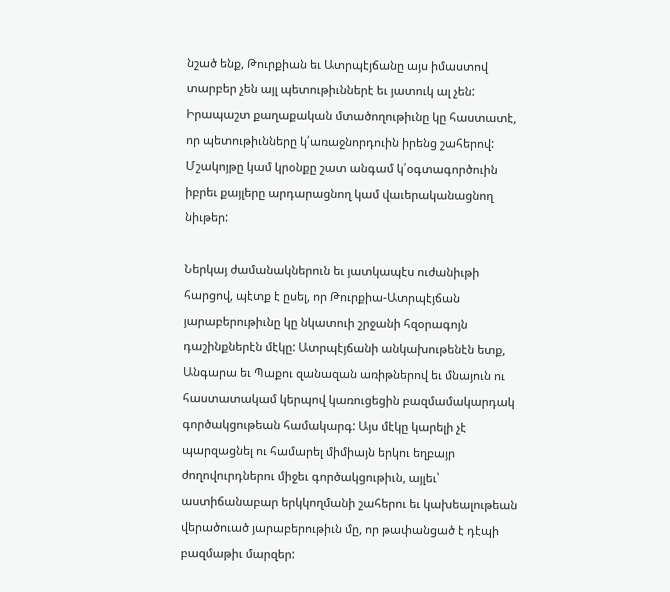նշած ենք, Թուրքիան եւ Ատրպէյճանը այս իմաստով տարբեր չեն այլ պետութիւններէ եւ յատուկ ալ չեն: Իրապաշտ քաղաքական մտածողութիւնը կը հաստատէ, որ պետութիւնները կ՛առաջնորդուին իրենց շահերով: Մշակոյթը կամ կրօնքը շատ անգամ կ՛օգտագործուին իբրեւ քայլերը արդարացնող կամ վաւերականացնող նիւթեր:

Ներկայ ժամանակներուն եւ յատկապէս ուժանիւթի հարցով, պէտք է ըսել, որ Թուրքիա-Ատրպէյճան յարաբերութիւնը կը նկատուի շրջանի հզօրագոյն դաշինքներէն մէկը: Ատրպէյճանի անկախութենէն ետք, Անգարա եւ Պաքու զանազան առիթներով եւ մնայուն ու հաստատակամ կերպով կառուցեցին բազմամակարդակ գործակցութեան համակարգ: Այս մէկը կարելի չէ պարզացնել ու համարել միմիայն երկու եղբայր ժողովուրդներու միջեւ գործակցութիւն, այլեւ՝ աստիճանաբար երկկողմանի շահերու եւ կախեալութեան վերածուած յարաբերութիւն մը, որ թափանցած է դէպի բազմաթիւ մարզեր: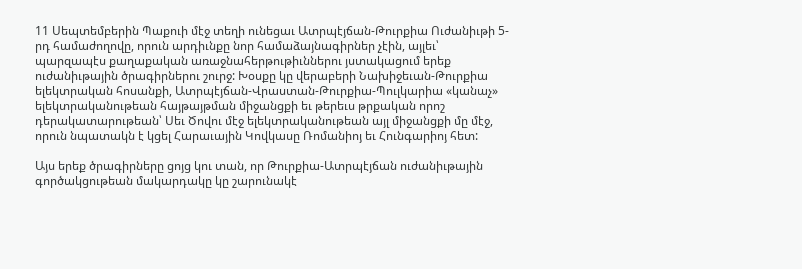11 Սեպտեմբերին Պաքուի մէջ տեղի ունեցաւ Ատրպէյճան-Թուրքիա Ուժանիւթի 5-րդ համաժողովը, որուն արդիւնքը նոր համաձայնագիրներ չէին, այլեւ՝ պարզապէս քաղաքական առաջնահերթութիւններու յստակացում երեք ուժանիւթային ծրագիրներու շուրջ: Խօսքը կը վերաբերի Նախիջեւան-Թուրքիա ելեկտրական հոսանքի, Ատրպէյճան-Վրաստան-Թուրքիա-Պուլկարիա «կանաչ» ելեկտրականութեան հայթայթման միջանցքի եւ թերեւս թրքական որոշ դերակատարութեան՝ Սեւ Ծովու մէջ ելեկտրականութեան այլ միջանցքի մը մէջ, որուն նպատակն է կցել Հարաւային Կովկասը Ռոմանիոյ եւ Հունգարիոյ հետ:

Այս երեք ծրագիրները ցոյց կու տան, որ Թուրքիա-Ատրպէյճան ուժանիւթային գործակցութեան մակարդակը կը շարունակէ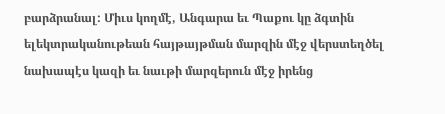բարձրանալ: Միւս կողմէ, Անգարա եւ Պաքու կը ձգտին ելեկտրականութեան հայթայթման մարզին մէջ վերստեղծել նախապէս կազի եւ նաւթի մարզերուն մէջ իրենց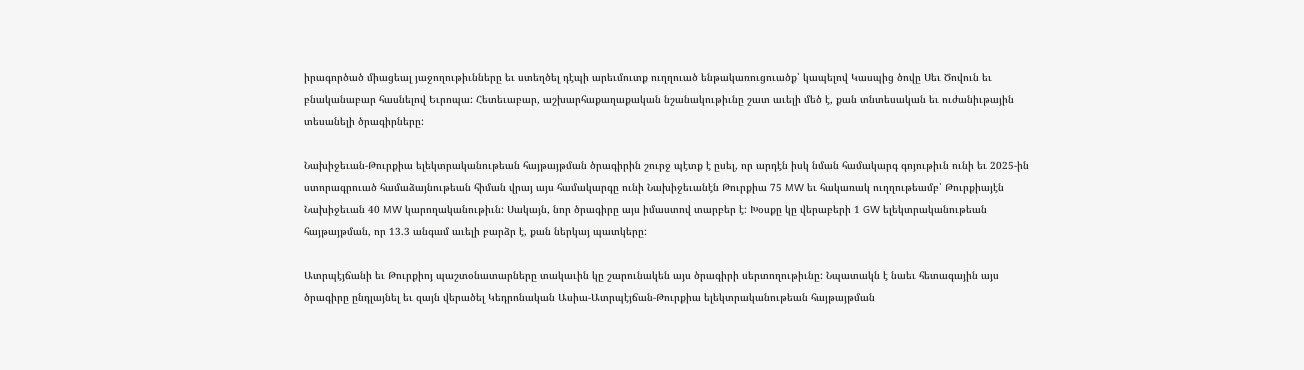իրագործած միացեալ յաջողութիւնները եւ ստեղծել դէպի արեւմուտք ուղղուած ենթակառուցուածք՝ կապելով Կասպից ծովը Սեւ Ծովուն եւ բնականաբար հասնելով Եւրոպա: Հետեւաբար, աշխարհաքաղաքական նշանակութիւնը շատ աւելի մեծ է, քան տնտեսական եւ ուժանիւթային տեսանելի ծրագիրները:

Նախիջեւան-Թուրքիա ելեկտրականութեան հայթայթման ծրագիրին շուրջ պէտք է ըսել, որ արդէն իսկ նման համակարգ գոյութիւն ունի եւ 2025-ին ստորագրուած համաձայնութեան հիման վրայ այս համակարգը ունի Նախիջեւանէն Թուրքիա 75 MW եւ հակառակ ուղղութեամբ՝ Թուրքիայէն Նախիջեւան 40 MW կարողականութիւն: Սակայն, նոր ծրագիրը այս իմաստով տարբեր է: Խօսքը կը վերաբերի 1 GW ելեկտրականութեան հայթայթման, որ 13.3 անգամ աւելի բարձր է, քան ներկայ պատկերը:

Ատրպէյճանի եւ Թուրքիոյ պաշտօնատարները տակաւին կը շարունակեն այս ծրագիրի սերտողութիւնը: Նպատակն է նաեւ հետագային այս ծրագիրը ընդլայնել եւ զայն վերածել Կեդրոնական Ասիա-Ատրպէյճան-Թուրքիա ելեկտրականութեան հայթայթման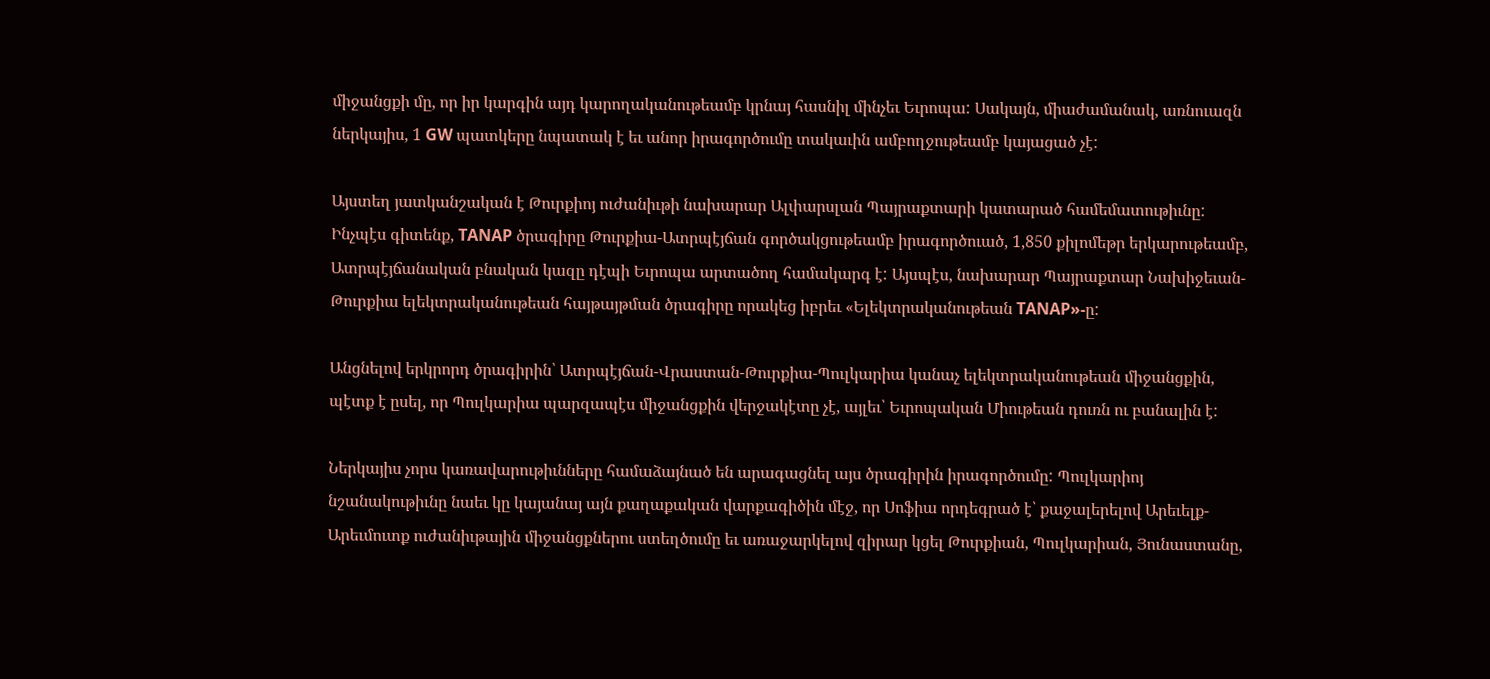միջանցքի մը, որ իր կարգին այդ կարողականութեամբ կրնայ հասնիլ մինչեւ Եւրոպա: Սակայն, միաժամանակ, առնուազն ներկայիս, 1 GW պատկերը նպատակ է եւ անոր իրագործումը տակաւին ամբողջութեամբ կայացած չէ:

Այստեղ յատկանշական է Թուրքիոյ ուժանիւթի նախարար Ալփարսլան Պայրաքտարի կատարած համեմատութիւնը: Ինչպէս գիտենք, TANAP ծրագիրը Թուրքիա-Ատրպէյճան գործակցութեամբ իրագործուած, 1,850 քիլոմեթր երկարութեամբ, Ատրպէյճանական բնական կազը դէպի Եւրոպա արտածող համակարգ է: Այսպէս, նախարար Պայրաքտար Նախիջեւան-Թուրքիա ելեկտրականութեան հայթայթման ծրագիրը որակեց իբրեւ «Ելեկտրականութեան TANAP»-ը:

Անցնելով երկրորդ ծրագիրին՝ Ատրպէյճան-Վրաստան-Թուրքիա-Պուլկարիա կանաչ ելեկտրականութեան միջանցքին, պէտք է ըսել, որ Պուլկարիա պարզապէս միջանցքին վերջակէտը չէ, այլեւ՝ Եւրոպական Միութեան դուռն ու բանալին է:

Ներկայիս չորս կառավարութիւնները համաձայնած են արագացնել այս ծրագիրին իրագործումը: Պուլկարիոյ նշանակութիւնը նաեւ կը կայանայ այն քաղաքական վարքագիծին մէջ, որ Սոֆիա որդեգրած է՝ քաջալերելով Արեւելք-Արեւմուտք ուժանիւթային միջանցքներու ստեղծումը եւ առաջարկելով զիրար կցել Թուրքիան, Պուլկարիան, Յունաստանը,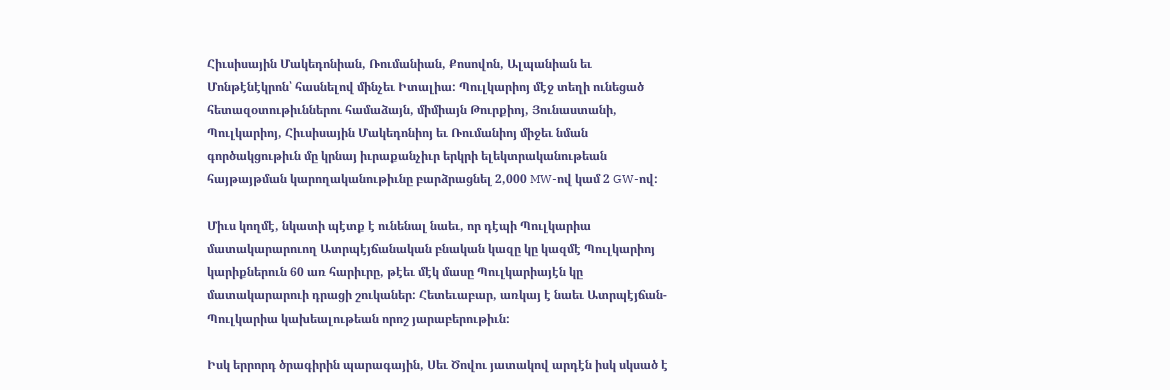Հիւսիսային Մակեդոնիան, Ռումանիան, Քոսովոն, Ալպանիան եւ Մոնթէնէկրոն՝ հասնելով մինչեւ Իտալիա: Պուլկարիոյ մէջ տեղի ունեցած հետազօտութիւններու համաձայն, միմիայն Թուրքիոյ, Յունաստանի, Պուլկարիոյ, Հիւսիսային Մակեդոնիոյ եւ Ռումանիոյ միջեւ նման գործակցութիւն մը կրնայ իւրաքանչիւր երկրի ելեկտրականութեան հայթայթման կարողականութիւնը բարձրացնել 2,000 MW-ով կամ 2 GW-ով:

Միւս կողմէ, նկատի պէտք է ունենալ նաեւ, որ դէպի Պուլկարիա մատակարարուող Ատրպէյճանական բնական կազը կը կազմէ Պուլկարիոյ կարիքներուն 60 առ հարիւրը, թէեւ մէկ մասը Պուլկարիայէն կը մատակարարուի դրացի շուկաներ: Հետեւաբար, առկայ է նաեւ Ատրպէյճան-Պուլկարիա կախեալութեան որոշ յարաբերութիւն:

Իսկ երրորդ ծրագիրին պարագային, Սեւ Ծովու յատակով արդէն իսկ սկսած է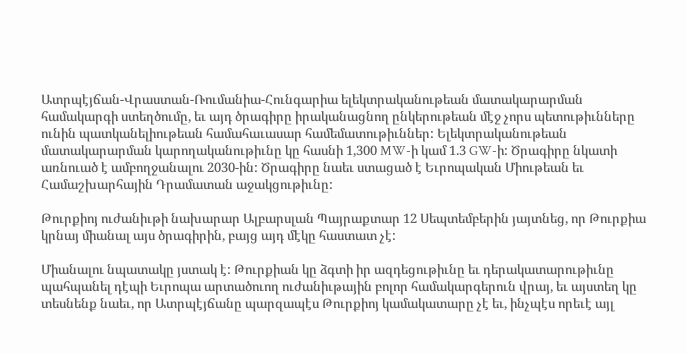Ատրպէյճան-Վրաստան-Ռումանիա-Հունգարիա ելեկտրականութեան մատակարարման համակարգի ստեղծումը, եւ այդ ծրագիրը իրականացնող ընկերութեան մէջ չորս պետութիւնները ունին պատկանելիութեան համահաւասար համեմատութիւններ: Ելեկտրականութեան մատակարարման կարողականութիւնը կը հասնի 1,300 MW-ի կամ 1.3 GW-ի: Ծրագիրը նկատի առնուած է ամբողջանալու 2030-ին: Ծրագիրը նաեւ ստացած է Եւրոպական Միութեան եւ Համաշխարհային Դրամատան աջակցութիւնը:

Թուրքիոյ ուժանիւթի նախարար Ալբարսլան Պայրաքտար 12 Սեպտեմբերին յայտնեց, որ Թուրքիա կրնայ միանալ այս ծրագիրին, բայց այդ մէկը հաստատ չէ:

Միանալու նպատակը յստակ է: Թուրքիան կը ձգտի իր ազդեցութիւնը եւ դերակատարութիւնը պահպանել դէպի Եւրոպա արտածուող ուժանիւթային բոլոր համակարգերուն վրայ, եւ այստեղ կը տեսնենք նաեւ, որ Ատրպէյճանը պարզապէս Թուրքիոյ կամակատարը չէ եւ, ինչպէս որեւէ այլ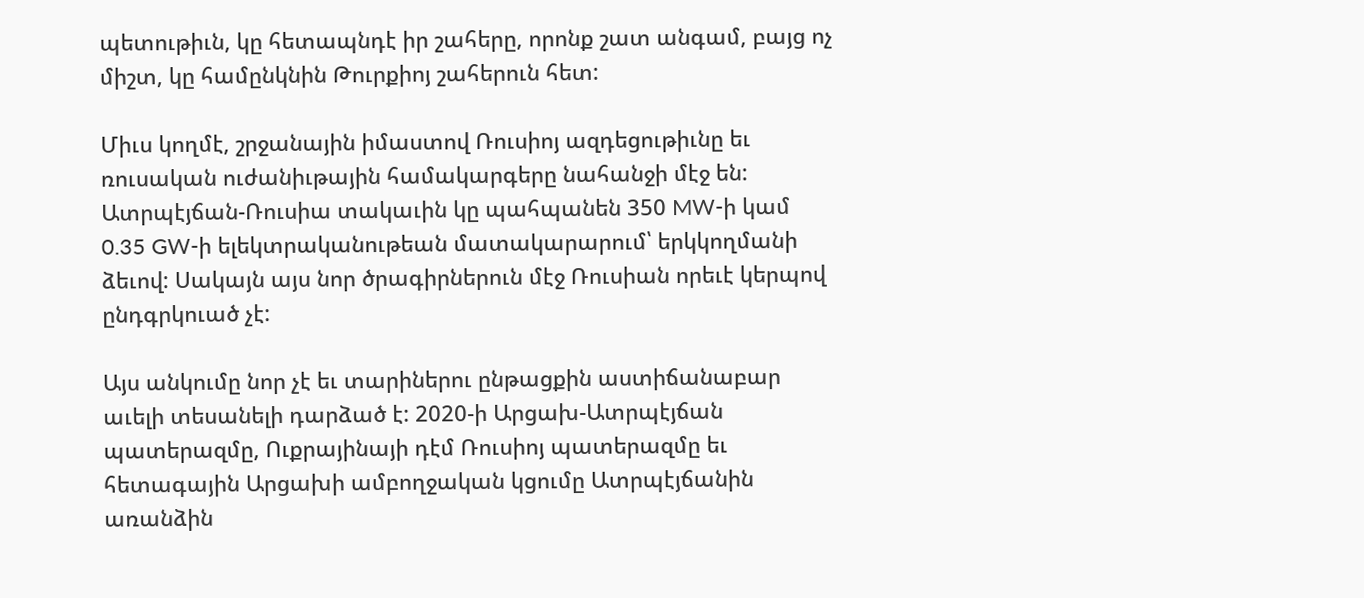պետութիւն, կը հետապնդէ իր շահերը, որոնք շատ անգամ, բայց ոչ միշտ, կը համընկնին Թուրքիոյ շահերուն հետ:

Միւս կողմէ, շրջանային իմաստով Ռուսիոյ ազդեցութիւնը եւ ռուսական ուժանիւթային համակարգերը նահանջի մէջ են: Ատրպէյճան-Ռուսիա տակաւին կը պահպանեն 350 MW-ի կամ 0.35 GW-ի ելեկտրականութեան մատակարարում՝ երկկողմանի ձեւով: Սակայն այս նոր ծրագիրներուն մէջ Ռուսիան որեւէ կերպով ընդգրկուած չէ:

Այս անկումը նոր չէ եւ տարիներու ընթացքին աստիճանաբար աւելի տեսանելի դարձած է: 2020-ի Արցախ-Ատրպէյճան պատերազմը, Ուքրայինայի դէմ Ռուսիոյ պատերազմը եւ հետագային Արցախի ամբողջական կցումը Ատրպէյճանին առանձին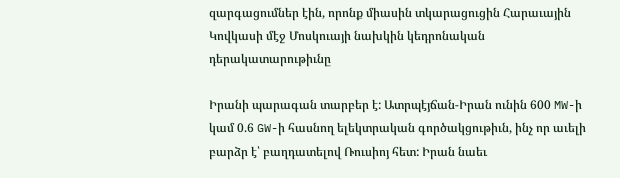զարգացումներ էին, որոնք միասին տկարացուցին Հարաւային Կովկասի մէջ Մոսկուայի նախկին կեդրոնական դերակատարութիւնը

Իրանի պարագան տարբեր է: Ատրպէյճան-Իրան ունին 600 MW-ի կամ 0.6 GW-ի հասնող ելեկտրական գործակցութիւն, ինչ որ աւելի բարձր է՝ բաղդատելով Ռուսիոյ հետ: Իրան նաեւ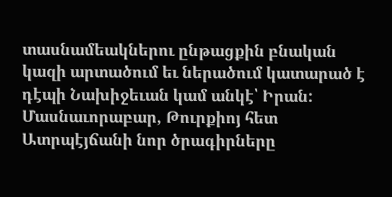տասնամեակներու ընթացքին բնական կազի արտածում եւ ներածում կատարած է դէպի Նախիջեւան կամ անկէ՝ Իրան: Մասնաւորաբար, Թուրքիոյ հետ Ատրպէյճանի նոր ծրագիրները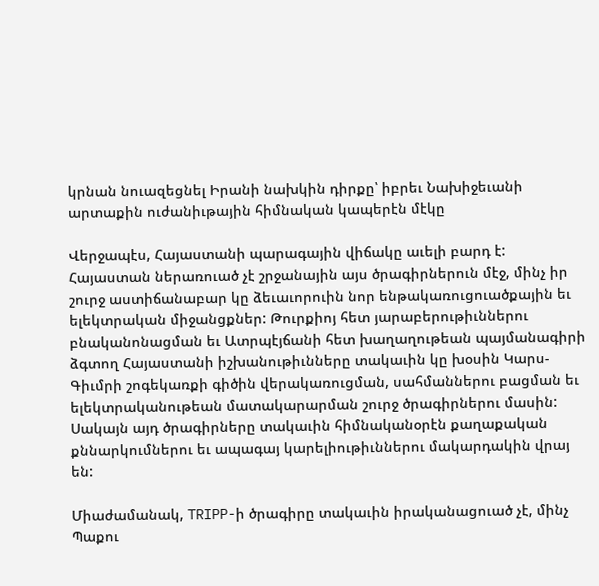կրնան նուազեցնել Իրանի նախկին դիրքը՝ իբրեւ Նախիջեւանի արտաքին ուժանիւթային հիմնական կապերէն մէկը

Վերջապէս, Հայաստանի պարագային վիճակը աւելի բարդ է: Հայաստան ներառուած չէ շրջանային այս ծրագիրներուն մէջ, մինչ իր շուրջ աստիճանաբար կը ձեւաւորուին նոր ենթակառուցուածքային եւ ելեկտրական միջանցքներ: Թուրքիոյ հետ յարաբերութիւններու բնականոնացման եւ Ատրպէյճանի հետ խաղաղութեան պայմանագիրի ձգտող Հայաստանի իշխանութիւնները տակաւին կը խօսին Կարս-Գիւմրի շոգեկառքի գիծին վերակառուցման, սահմաններու բացման եւ ելեկտրականութեան մատակարարման շուրջ ծրագիրներու մասին: Սակայն այդ ծրագիրները տակաւին հիմնականօրէն քաղաքական քննարկումներու եւ ապագայ կարելիութիւններու մակարդակին վրայ են:

Միաժամանակ, TRIPP-ի ծրագիրը տակաւին իրականացուած չէ, մինչ Պաքու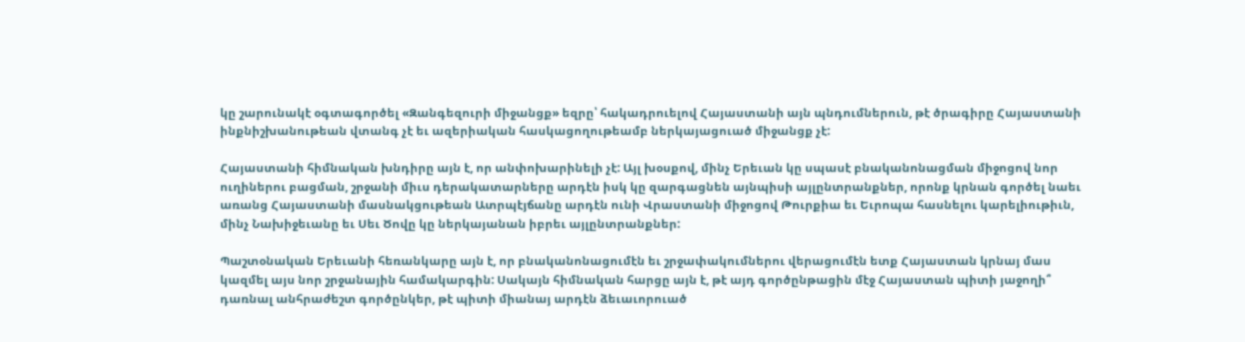կը շարունակէ օգտագործել «Զանգեզուրի միջանցք» եզրը՝ հակադրուելով Հայաստանի այն պնդումներուն, թէ ծրագիրը Հայաստանի ինքնիշխանութեան վտանգ չէ եւ ազերիական հասկացողութեամբ ներկայացուած միջանցք չէ:

Հայաստանի հիմնական խնդիրը այն է, որ անփոխարինելի չէ: Այլ խօսքով, մինչ Երեւան կը սպասէ բնականոնացման միջոցով նոր ուղիներու բացման, շրջանի միւս դերակատարները արդէն իսկ կը զարգացնեն այնպիսի այլընտրանքներ, որոնք կրնան գործել նաեւ առանց Հայաստանի մասնակցութեան Ատրպէյճանը արդէն ունի Վրաստանի միջոցով Թուրքիա եւ Եւրոպա հասնելու կարելիութիւն, մինչ Նախիջեւանը եւ Սեւ Ծովը կը ներկայանան իբրեւ այլընտրանքներ:

Պաշտօնական Երեւանի հեռանկարը այն է, որ բնականոնացումէն եւ շրջափակումներու վերացումէն ետք Հայաստան կրնայ մաս կազմել այս նոր շրջանային համակարգին: Սակայն հիմնական հարցը այն է, թէ այդ գործընթացին մէջ Հայաստան պիտի յաջողի՞ դառնալ անհրաժեշտ գործընկեր, թէ պիտի միանայ արդէն ձեւաւորուած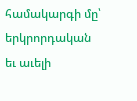համակարգի մը՝ երկրորդական եւ աւելի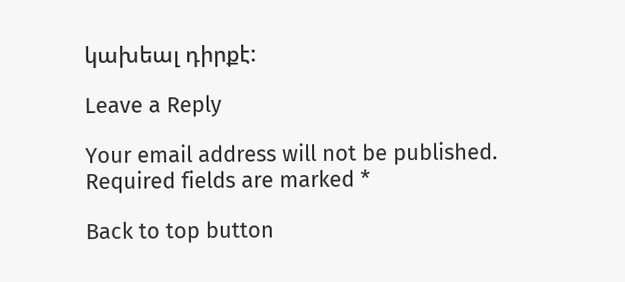կախեալ դիրքէ:

Leave a Reply

Your email address will not be published. Required fields are marked *

Back to top button